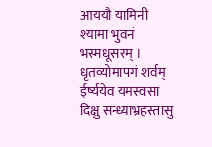आययौ यामिनी श्यामा भुवनं भस्मधूसरम् । धृतव्योमापगं शर्वम् ईर्ष्ययेव यमस्वसा
दिक्षु सन्ध्याभ्रहस्तासु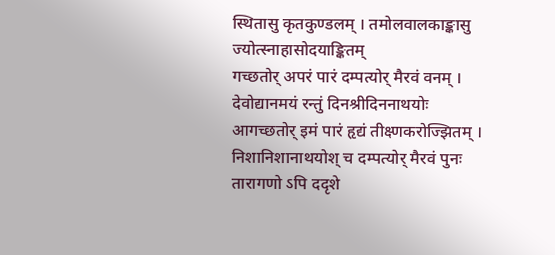स्थितासु कृतकुण्डलम् । तमोलवालकाङ्कासु ज्योत्स्नाहासोदयाङ्कितम्
गच्छतोर् अपरं पारं दम्पत्योर् मैरवं वनम् । देवोद्यानमयं रन्तुं दिनश्रीदिननाथयोः
आगच्छतोर् इमं पारं हृद्यं तीक्ष्णकरोज्झितम् । निशानिशानाथयोश् च दम्पत्योर् मैरवं पुनः
तारागणो ऽपि ददृशे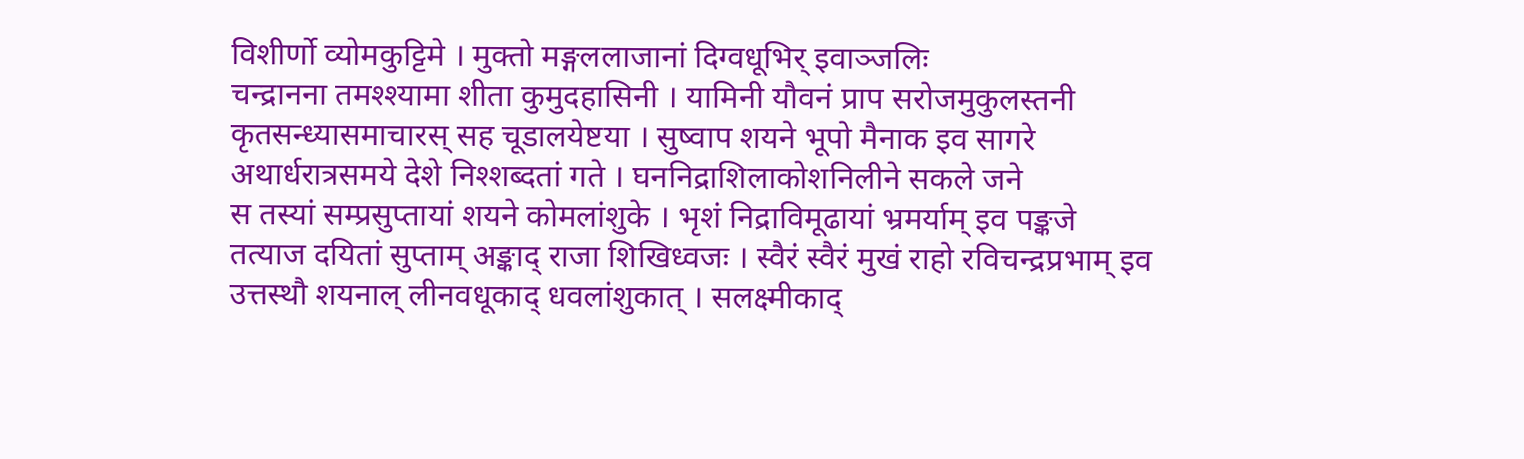विशीर्णो व्योमकुट्टिमे । मुक्तो मङ्गललाजानां दिग्वधूभिर् इवाञ्जलिः
चन्द्रानना तमश्श्यामा शीता कुमुदहासिनी । यामिनी यौवनं प्राप सरोजमुकुलस्तनी
कृतसन्ध्यासमाचारस् सह चूडालयेष्टया । सुष्वाप शयने भूपो मैनाक इव सागरे
अथार्धरात्रसमये देशे निश्शब्दतां गते । घननिद्राशिलाकोशनिलीने सकले जने
स तस्यां सम्प्रसुप्तायां शयने कोमलांशुके । भृशं निद्राविमूढायां भ्रमर्याम् इव पङ्कजे
तत्याज दयितां सुप्ताम् अङ्काद् राजा शिखिध्वजः । स्वैरं स्वैरं मुखं राहो रविचन्द्रप्रभाम् इव
उत्तस्थौ शयनाल् लीनवधूकाद् धवलांशुकात् । सलक्ष्मीकाद्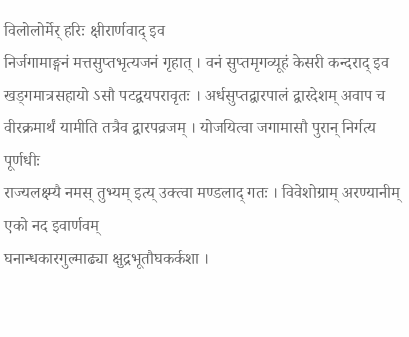विलोलोर्मेर् हरिः क्षीरार्णवाद् इव
निर्जगामाङ्गनं मत्तसुप्तभृत्यजनं गृहात् । वनं सुप्तमृगव्यूहं केसरी कन्दराद् इव
खड्गमात्रसहायो ऽसौ पटद्वयपरावृतः । अर्धसुप्तद्वारपालं द्वारदेशम् अवाप च
वीरक्रमार्थं यामीति तत्रैव द्वारपव्रजम् । योजयित्वा जगामासौ पुरान् निर्गत्य पूर्णधीः
राज्यलक्ष्म्यै नमस् तुभ्यम् इत्य् उक्त्वा मण्डलाद् गतः । विवेशोग्राम् अरण्यानीम् एको नद इवार्णवम्
घनान्धकारगुल्माढ्या क्षुद्रभूतौघकर्कशा ।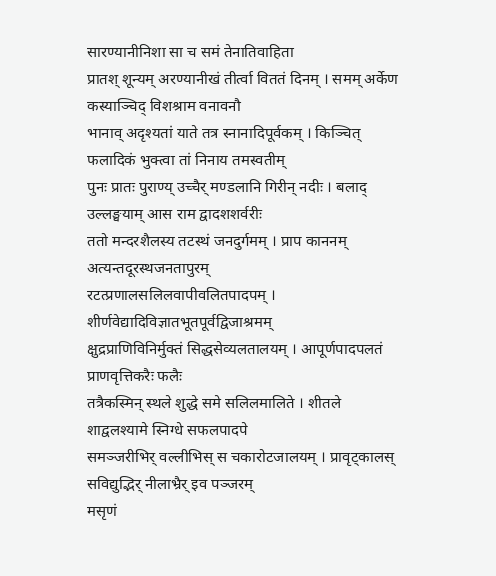सारण्यानीनिशा सा च समं तेनातिवाहिता
प्रातश् शून्यम् अरण्यानीखं तीर्त्वा विततं दिनम् । समम् अर्केण कस्याञ्चिद् विशश्राम वनावनौ
भानाव् अदृश्यतां याते तत्र स्नानादिपूर्वकम् । किञ्चित् फलादिकं भुक्त्वा तां निनाय तमस्वतीम्
पुनः प्रातः पुराण्य् उच्चैर् मण्डलानि गिरीन् नदीः । बलाद् उल्लङ्घयाम् आस राम द्वादशशर्वरीः
ततो मन्दरशैलस्य तटस्थं जनदुर्गमम् । प्राप काननम् अत्यन्तदूरस्थजनतापुरम्
रटत्प्रणालसलिलवापीवलितपादपम् । शीर्णवेद्यादिविज्ञातभूतपूर्वद्विजाश्रमम्
क्षुद्रप्राणिविनिर्मुक्तं सिद्धसेव्यलतालयम् । आपूर्णपादपलतं प्राणवृत्तिकरैः फलैः
तत्रैकस्मिन् स्थले शुद्धे समे सलिलमालिते । शीतले शाद्वलश्यामे स्निग्धे सफलपादपे
समञ्जरीभिर् वल्लीभिस् स चकारोटजालयम् । प्रावृट्कालस् सविद्युद्भिर् नीलाभ्रैर् इव पञ्जरम्
मसृणं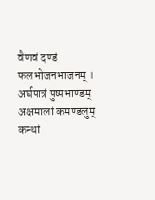वैणवं दण्डं फलभोजनभाजनम् । अर्घपात्रं पुष्पभाण्डम् अक्षमालां कमण्डलुम्
कन्थां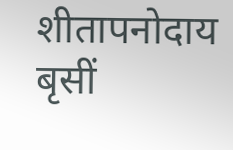शीतापनोदाय बृसीं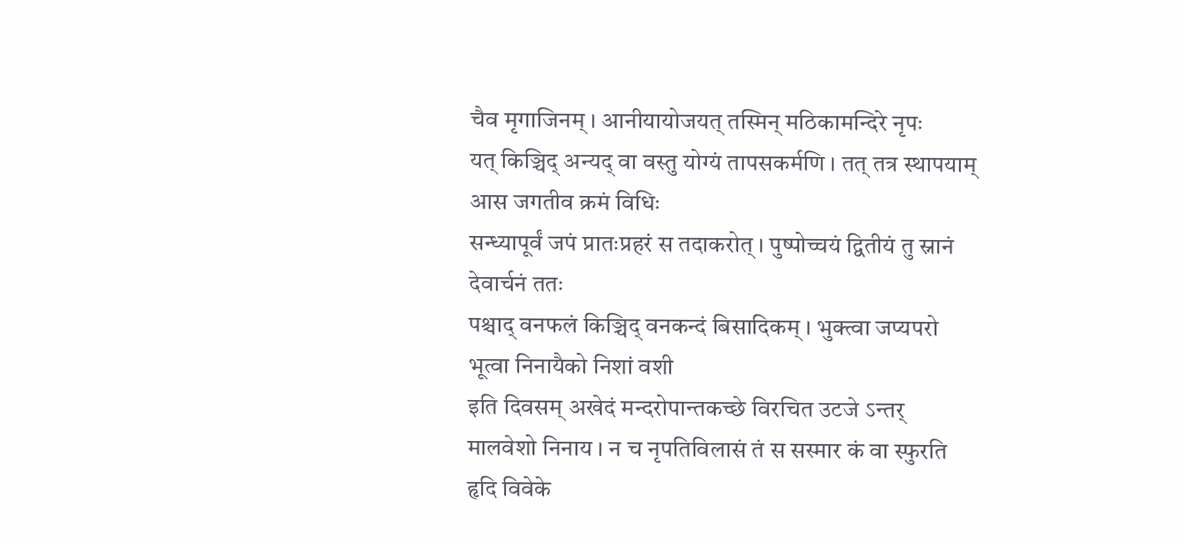चैव मृगाजिनम् । आनीयायोजयत् तस्मिन् मठिकामन्दिरे नृपः
यत् किञ्चिद् अन्यद् वा वस्तु योग्यं तापसकर्मणि । तत् तत्र स्थापयाम् आस जगतीव क्रमं विधिः
सन्ध्यापूर्वं जपं प्रातःप्रहरं स तदाकरोत् । पुष्पोच्चयं द्वितीयं तु स्नानं देवार्चनं ततः
पश्चाद् वनफलं किञ्चिद् वनकन्दं बिसादिकम् । भुक्त्वा जप्यपरो भूत्वा निनायैको निशां वशी
इति दिवसम् अखेदं मन्दरोपान्तकच्छे विरचित उटजे ऽन्तर् मालवेशो निनाय । न च नृपतिविलासं तं स सस्मार कं वा स्फुरति हृदि विवेके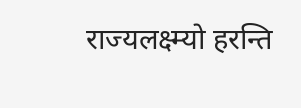राज्यलक्ष्म्यो हरन्ति